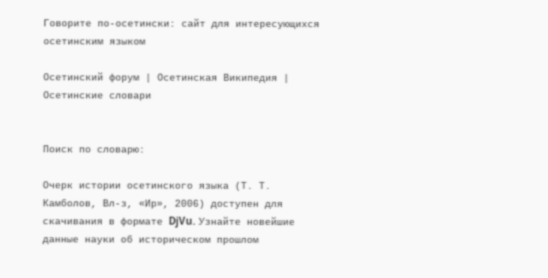Говорите по-осетински: сайт для интересующихся осетинским языком

Осетинский форум | Осетинская Википедия | Осетинские словари


Поиск по словарю:

Очерк истории осетинского языка (Т. Т. Камболов, Вл-з, «Ир», 2006) доступен для скачивания в формате DjVu. Узнайте новейшие данные науки об историческом прошлом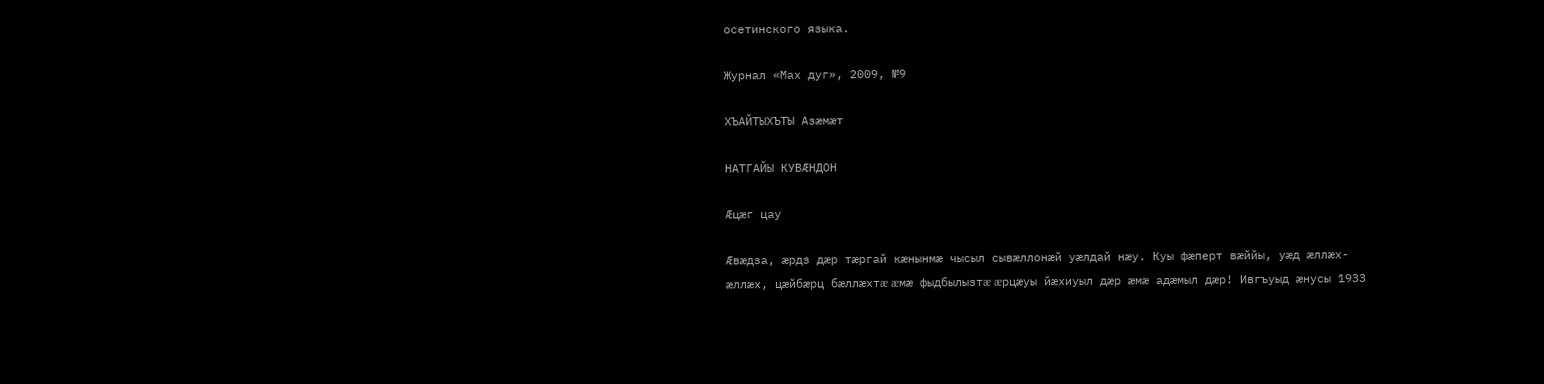осетинского языка.

Журнал «Мах дуг», 2009, №9

ХЪАЙТЫХЪТЫ Азæмæт

НАТГАЙЫ КУВÆНДОН

Æцæг цау

Æвæдза, æрдз дæр тæргай кæнынмæ чысыл сывæллонæй уæлдай нæу. Куы фæперт вæййы, уæд æллæх-æллæх, цæйбæрц бæллæхтæ æмæ фыдбылызтæ æрцæуы йæхиуыл дæр æмæ адæмыл дæр! Ивгъуыд æнусы 1933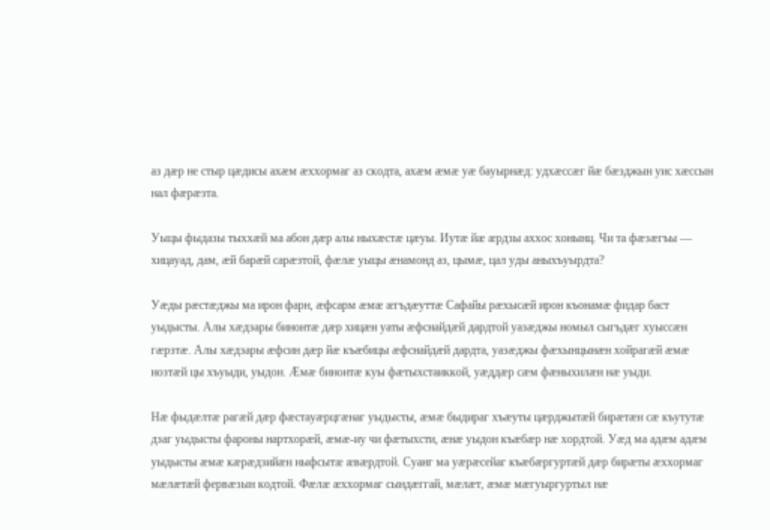аз дæр не стыр цæдисы ахæм æххормаг аз скодта, ахæм æмæ уæ бауырнæд: удхæссæг йæ бæзджын уис хæссын нал фæрæзта.

Уыцы фыдазы тыххæй ма абон дæр алы ныхæстæ цæуы. Иутæ йæ æрдзы аххос хонынц. Чи та фæзæгъы — хицауад, дам, æй барæй сарæзтой, фæлæ уыцы æнамонд аз, цымæ, цал уды аныхъуырдта?

Уæды рæстæджы ма ирон фарн, æфсарм æмæ æгъдæуттæ Сафайы рæхысæй ирон къонамæ фидар баст уыдысты. Алы хæдзары бинонтæ дæр хицæн уаты æфснайдæй дардтой уазæджы номыл сыгъдæг хуыссæн гæрзтæ. Алы хæдзары æфсин дæр йæ къæбицы æфснайдæй дардта, уазæджы фæхынцынæн хойрагæй æмæ нозтæй цы хъуыди, уыдон. Æмæ бинонтæ куы фæтыхстаиккой, уæддæр сæм фæныхилæн нæ уыди.

Нæ фыдæлтæ рагæй дæр фæстауæрцгæнаг уыдысты, æмæ быдираг хъæуты цæрджытæй бирæтæн сæ къутутæ дзаг уыдысты фароны нартхорæй, æмæ-иу чи фæтыхсти, æнæ уыдон къæбæр нæ хордтой. Уæд ма адæм адæм уыдысты æмæ кæрæдзийæн ныфсытæ æвæрдтой. Суанг ма уæрæсейаг къæбæргуртæй дæр бирæты æххормаг мæлæтæй фервæзын кодтой. Фæлæ æххормаг сындæггай, мæлæт, æмæ мæгуыргуртыл нæ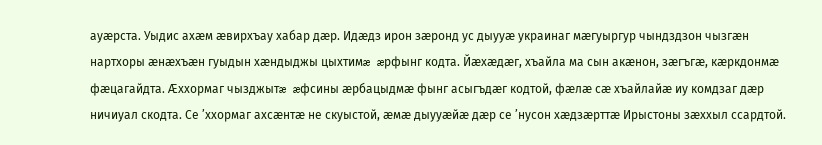ауæрста. Уыдис ахæм æвирхъау хабар дæр. Идæдз ирон зæронд ус дыууæ украинаг мæгуыргур чындздзон чызгæн нартхоры æнæхъæн гуыдын хæндыджы цыхтимæ æрфынг кодта. Йæхæдæг, хъайла ма сын акæнон, зæгъгæ, кæркдонмæ фæцагайдта. Æххормаг чызджытæ æфсины æрбацыдмæ фынг асыгъдæг кодтой, фæлæ сæ хъайлайæ иу комдзаг дæр ничиуал скодта. Се ’ххормаг ахсæнтæ не скуыстой, æмæ дыууæйæ дæр се ’нусон хæдзæрттæ Ирыстоны зæххыл ссардтой.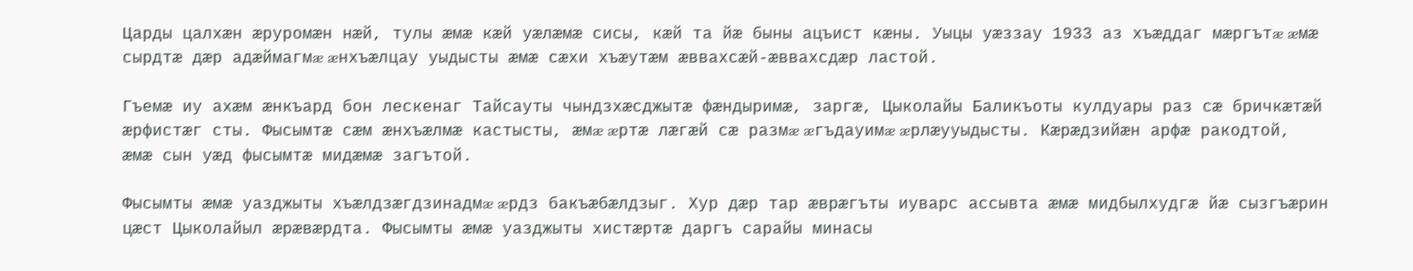Царды цалхæн æруромæн нæй, тулы æмæ кæй уæлæмæ сисы, кæй та йæ быны ацъист кæны. Уыцы уæззау 1933 аз хъæддаг мæргътæ æмæ сырдтæ дæр адæймагмæ æнхъæлцау уыдысты æмæ сæхи хъæутæм æввахсæй-æввахсдæр ластой.

Гъемæ иу ахæм æнкъард бон лескенаг Тайсауты чындзхæсджытæ фæндыримæ, заргæ, Цыколайы Баликъоты кулдуары раз сæ бричкæтæй æрфистæг сты. Фысымтæ сæм æнхъæлмæ кастысты, æмæ æртæ лæгæй сæ размæ æгъдауимæ æрлæууыдысты. Кæрæдзийæн арфæ ракодтой, æмæ сын уæд фысымтæ мидæмæ загътой.

Фысымты æмæ уазджыты хъæлдзæгдзинадмæ æрдз бакъæбæлдзыг. Хур дæр тар æврæгъты иуварс ассывта æмæ мидбылхудгæ йæ сызгъæрин цæст Цыколайыл æрæвæрдта. Фысымты æмæ уазджыты хистæртæ даргъ сарайы минасы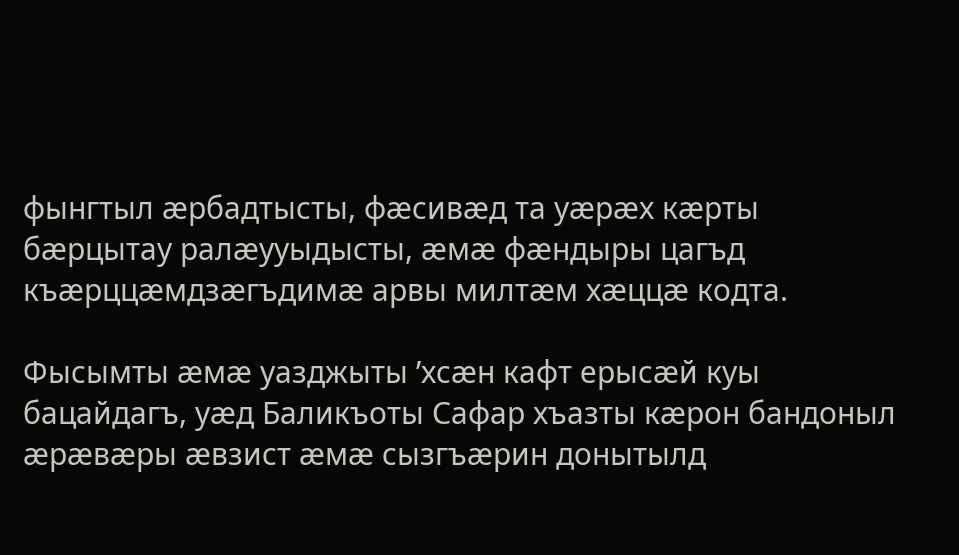фынгтыл æрбадтысты, фæсивæд та уæрæх кæрты бæрцытау ралæууыдысты, æмæ фæндыры цагъд къæрццæмдзæгъдимæ арвы милтæм хæццæ кодта.

Фысымты æмæ уазджыты ’хсæн кафт ерысæй куы бацайдагъ, уæд Баликъоты Сафар хъазты кæрон бандоныл æрæвæры æвзист æмæ сызгъæрин донытылд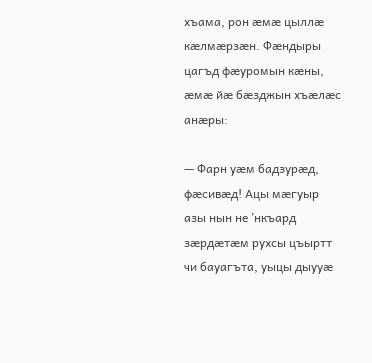хъама, рон æмæ цыллæ кæлмæрзæн. Фæндыры цагъд фæуромын кæны, æмæ йæ бæзджын хъæлæс анæры:

— Фарн уæм бадзурæд, фæсивæд! Ацы мæгуыр азы нын не ’нкъард зæрдæтæм рухсы цъыртт чи бауагъта, уыцы дыууæ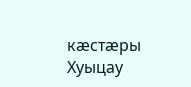кæстæры Хуыцау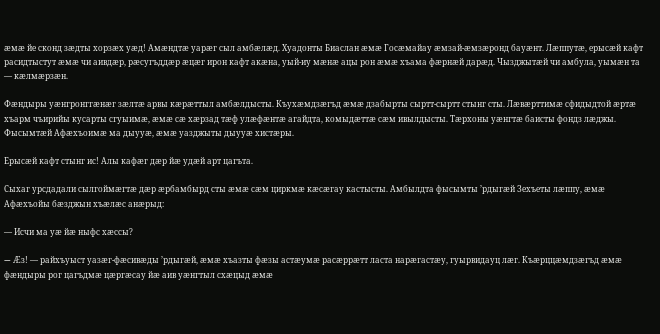æмæ йе сконд зæдты хорзæх уæд! Амæндтæ уарæг сыл амбæлæд. Хуадонты Биаслан æмæ Госæмайау æмзай-æмзæронд бауæнт. Лæппутæ, ерысæй кафт расидтыстут æмæ чи аивдæр, рæсугъддæр æцæг ирон кафт акæна, уый-иу мæнæ ацы рон æмæ хъама фæрнæй дарæд. Чызджытæй чи амбула, уымæн та — кæлмæрзæн.

Фæндыры уæнгронггæнæг зæлтæ арвы кæрæттыл амбæлдысты. Къухæмдзæгъд æмæ дзабырты сыртт-сыртт стынг сты. Лæвæрттимæ сфидыдтой æртæ хъарм чъирийы кусарты сгуыимæ, æмæ сæ хæрзад тæф улæфæнтæ агайдта, комыдæттæ сæм ивылдысты. Тæрхоны уæнгтæ баисты фондз лæджы. Фысымтæй Афæхъоимæ ма дыууæ, æмæ уазджыты дыууæ хистæры.

Ерысæй кафт стынг ис! Алы кафæг дæр йæ удæй арт цагъта.

Сыхаг урсдадали сылгоймæгтæ дæр æрбамбырд сты æмæ сæм циркмæ кæсæгау кастысты. Амбылдта фысымты ’рдыгæй Зехъеты лæппу, æмæ Афæхъойы бæзджын хъæлæс анæрыд:

— Исчи ма уæ йæ ныфс хæссы?

— Æз! — райхъуыст уазæг-фæсивæды ’рдыгæй, æмæ хъазты фæзы астæумæ расæррæтт ласта нарæгастæу, гуырвидауц лæг. Къæрццæмдзæгъд æмæ фæндыры рог цагъдмæ цæргæсау йæ аив уæнгтыл схæцыд æмæ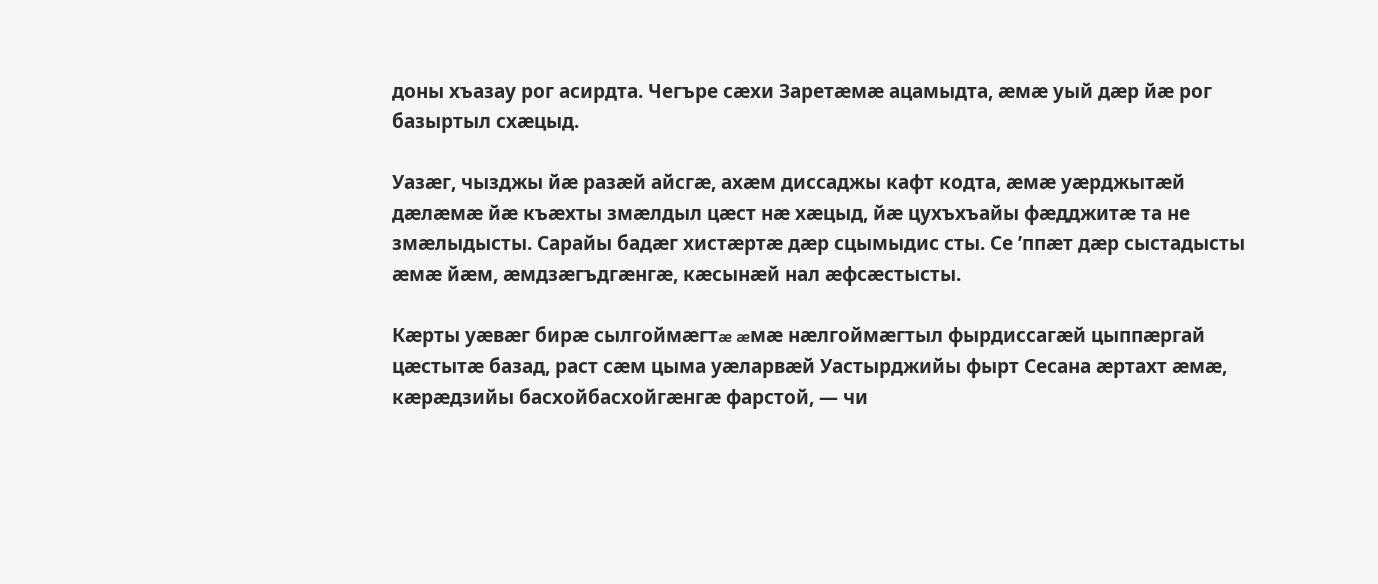доны хъазау рог асирдта. Чегъре сæхи Заретæмæ ацамыдта, æмæ уый дæр йæ рог базыртыл схæцыд.

Уазæг, чызджы йæ разæй айсгæ, ахæм диссаджы кафт кодта, æмæ уæрджытæй дæлæмæ йæ къæхты змæлдыл цæст нæ хæцыд, йæ цухъхъайы фæдджитæ та не змæлыдысты. Сарайы бадæг хистæртæ дæр сцымыдис сты. Се ’ппæт дæр сыстадысты æмæ йæм, æмдзæгъдгæнгæ, кæсынæй нал æфсæстысты.

Кæрты уæвæг бирæ сылгоймæгтæ æмæ нæлгоймæгтыл фырдиссагæй цыппæргай цæстытæ базад, раст сæм цыма уæларвæй Уастырджийы фырт Сесана æртахт æмæ, кæрæдзийы басхойбасхойгæнгæ фарстой, — чи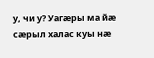у, чи у? Уагæры ма йæ сæрыл халас куы нæ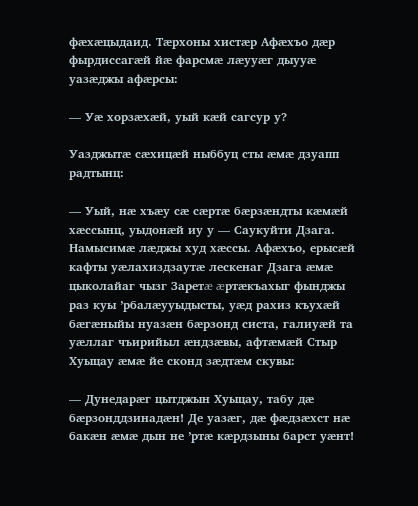фæхæцыдаид. Тæрхоны хистæр Афæхъо дæр фырдиссагæй йæ фарсмæ лæууæг дыууæ уазæджы афæрсы:

— Уæ хорзæхæй, уый кæй сагсур у?

Уазджытæ сæхицæй ныббуц сты æмæ дзуапп радтынц:

— Уый, нæ хъæу сæ сæртæ бæрзæндты кæмæй хæссынц, уыдонæй иу у — Саукуйти Дзага. Намысимæ лæджы худ хæссы. Афæхъо, ерысæй кафты уæлахиздзаутæ лескенаг Дзага æмæ цыколайаг чызг Заретæ æртæкъахыг фынджы раз куы ’рбалæууыдысты, уæд рахиз къухæй бæгæныйы нуазæн бæрзонд систа, галиуæй та уæллаг чъирийыл æндзæвы, афтæмæй Стыр Хуыцау æмæ йе сконд зæдтæм скувы:

— Дунедарæг цытджын Хуыцау, табу дæ бæрзонддзинадæн! Де уазæг, дæ фæдзæхст нæ бакæн æмæ дын не ’ртæ кæрдзыны барст уæнт!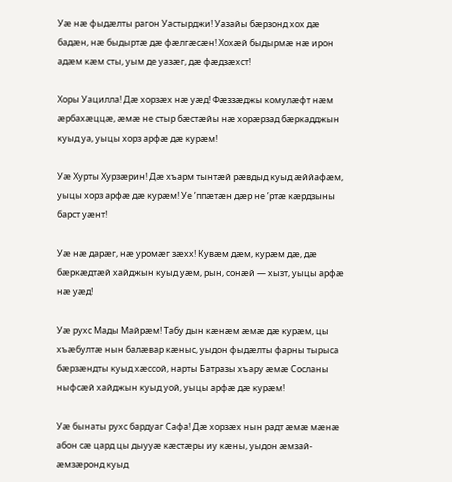Уæ нæ фыдæлты рагон Уастырджи! Уазайы бæрзонд хох дæ бадæн, нæ быдыртæ дæ фæлгæсæн! Хохæй быдырмæ нæ ирон адæм кæм сты, уым де уазæг, дæ фæдзæхст!

Хоры Уацилла! Дæ хорзæх нæ уæд! Фæззæджы комулæфт нæм æрбахæццæ, æмæ не стыр бæстæйы нæ хорæрзад бæркадджын куыд уа, уыцы хорз арфæ дæ курæм!

Уæ Хурты Хурзæрин! Дæ хъарм тынтæй рæвдыд куыд æййафæм, уыцы хорз арфæ дæ курæм! Уе ’ппæтæн дæр не ’ртæ кæрдзыны барст уæнт!

Уæ нæ дарæг, нæ уромæг зæхх! Кувæм дæм, курæм дæ, дæ бæркæдтæй хайджын куыд уæм, рын, сонæй — хызт, уыцы арфæ нæ уæд!

Уæ рухс Мады Майрæм! Табу дын кæнæм æмæ дæ курæм, цы хъæбултæ нын балæвар кæныс, уыдон фыдæлты фарны тырыса бæрзæндты куыд хæссой, нарты Батразы хъару æмæ Сосланы ныфсæй хайджын куыд уой, уыцы арфæ дæ курæм!

Уæ бынаты рухс бардуаг Сафа! Дæ хорзæх нын радт æмæ мæнæ абон сæ цард цы дыууæ кæстæры иу кæны, уыдон æмзай-æмзæронд куыд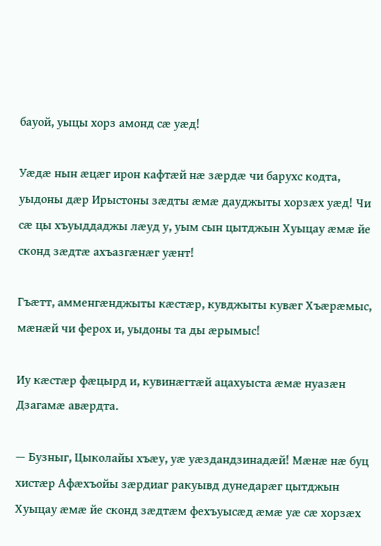бауой, уыцы хорз амонд сæ уæд!

Уæдæ нын æцæг ирон кафтæй нæ зæрдæ чи барухс кодта, уыдоны дæр Ирыстоны зæдты æмæ дауджыты хорзæх уæд! Чи сæ цы хъуыддаджы лæуд у, уым сын цытджын Хуыцау æмæ йе сконд зæдтæ ахъазгæнæг уæнт!

Гъæтт, амменгæнджыты кæстæр, кувджыты кувæг Хъæрæмыс, мæнæй чи ферох и, уыдоны та ды æрымыс!

Иу кæстæр фæцырд и, кувинæгтæй ацахуыста æмæ нуазæн Дзагамæ авæрдта.

— Бузныг, Цыколайы хъæу, уæ уæздандзинадæй! Мæнæ нæ буц хистæр Афæхъойы зæрдиаг ракуывд дунедарæг цытджын Хуыцау æмæ йе сконд зæдтæм фехъуысæд æмæ уæ сæ хорзæх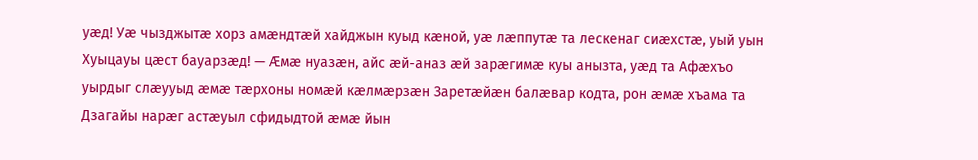уæд! Уæ чызджытæ хорз амæндтæй хайджын куыд кæной, уæ лæппутæ та лескенаг сиæхстæ, уый уын Хуыцауы цæст бауарзæд! — Æмæ нуазæн, айс æй-аназ æй зарæгимæ куы анызта, уæд та Афæхъо уырдыг слæууыд æмæ тæрхоны номæй кæлмæрзæн Заретæйæн балæвар кодта, рон æмæ хъама та Дзагайы нарæг астæуыл сфидыдтой æмæ йын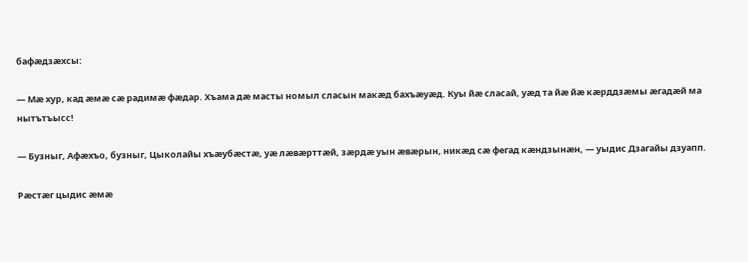бафæдзæхсы:

— Мæ хур, кад æмæ сæ радимæ фæдар. Хъама дæ масты номыл сласын макæд бахъæуæд. Куы йæ сласай, уæд та йæ йæ кæрддзæмы æгадæй ма нытътъысс!

— Бузныг, Афæхъо, бузныг, Цыколайы хъæубæстæ, уæ лæвæрттæй, зæрдæ уын æвæрын, никæд сæ фегад кæндзынæн, — уыдис Дзагайы дзуапп.

Рæстæг цыдис æмæ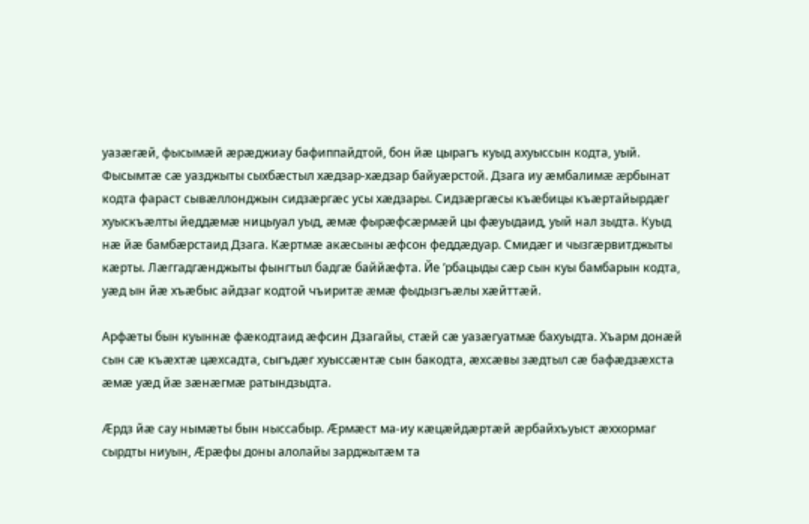уазæгæй, фысымæй æрæджиау бафиппайдтой, бон йæ цырагъ куыд ахуыссын кодта, уый. Фысымтæ сæ уазджыты сыхбæстыл хæдзар-хæдзар байуæрстой. Дзага иу æмбалимæ æрбынат кодта фараст сывæллонджын сидзæргæс усы хæдзары. Сидзæргæсы къæбицы къæртайырдæг хуыскъæлты йеддæмæ ницыуал уыд, æмæ фырæфсæрмæй цы фæуыдаид, уый нал зыдта. Куыд нæ йæ бамбæрстаид Дзага. Кæртмæ акæсыны æфсон феддæдуар. Смидæг и чызгæрвитджыты кæрты. Лæггадгæнджыты фынгтыл бадгæ баййæфта. Йе ’рбацыды сæр сын куы бамбарын кодта, уæд ын йæ хъæбыс айдзаг кодтой чъиритæ æмæ фыдызгъæлы хæйттæй.

Арфæты бын куыннæ фæкодтаид æфсин Дзагайы, стæй сæ уазæгуатмæ бахуыдта. Хъарм донæй сын сæ къæхтæ цæхсадта, сыгъдæг хуыссæнтæ сын бакодта, æхсæвы зæдтыл сæ бафæдзæхста æмæ уæд йæ зæнæгмæ ратындзыдта.

Æрдз йæ сау нымæты бын ныссабыр. Æрмæст ма-иу кæцæйдæртæй æрбайхъуыст æххормаг сырдты ниуын, Æрæфы доны алолайы зарджытæм та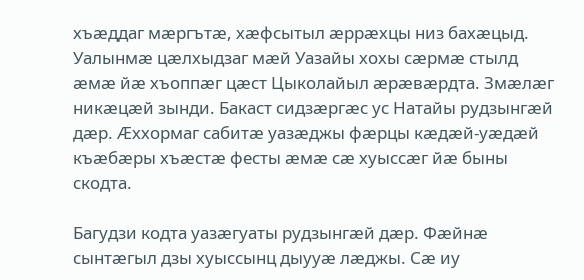хъæддаг мæргътæ, хæфсытыл æррæхцы низ бахæцыд. Уалынмæ цæлхыдзаг мæй Уазайы хохы сæрмæ стылд æмæ йæ хъоппæг цæст Цыколайыл æрæвæрдта. Змæлæг никæцæй зынди. Бакаст сидзæргæс ус Натайы рудзынгæй дæр. Æххормаг сабитæ уазæджы фæрцы кæдæй-уæдæй къæбæры хъæстæ фесты æмæ сæ хуыссæг йæ быны скодта.

Багудзи кодта уазæгуаты рудзынгæй дæр. Фæйнæ сынтæгыл дзы хуыссынц дыууæ лæджы. Сæ иу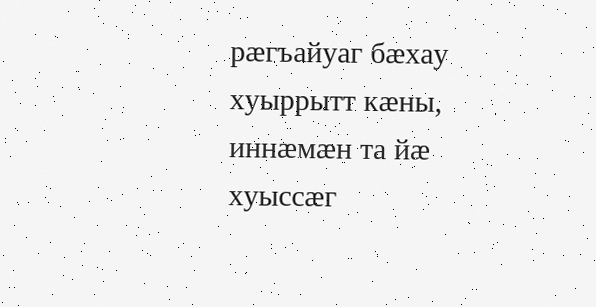рæгъайуаг бæхау хуыррытт кæны, иннæмæн та йæ хуыссæг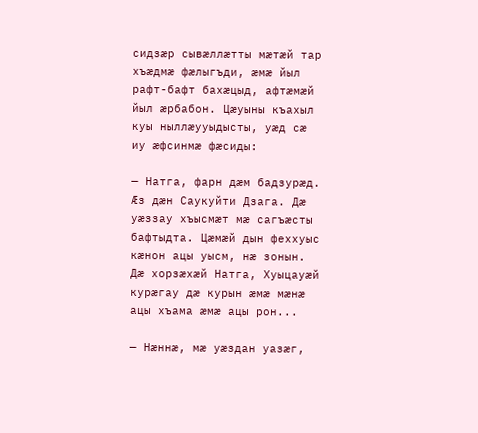сидзæр сывæллæтты мæтæй тар хъæдмæ фæлыгъди, æмæ йыл рафт-бафт бахæцыд, афтæмæй йыл æрбабон. Цæуыны къахыл куы ныллæууыдысты, уæд сæ иу æфсинмæ фæсиды:

— Натга, фарн дæм бадзурæд. Æз дæн Саукуйти Дзага. Дæ уæззау хъысмæт мæ сагъæсты бафтыдта. Цæмæй дын феххуыс кæнон ацы уысм, нæ зонын. Дæ хорзæхæй Натга, Хуыцауæй курæгау дæ курын æмæ мæнæ ацы хъама æмæ ацы рон...

— Нæннæ, мæ уæздан уазæг,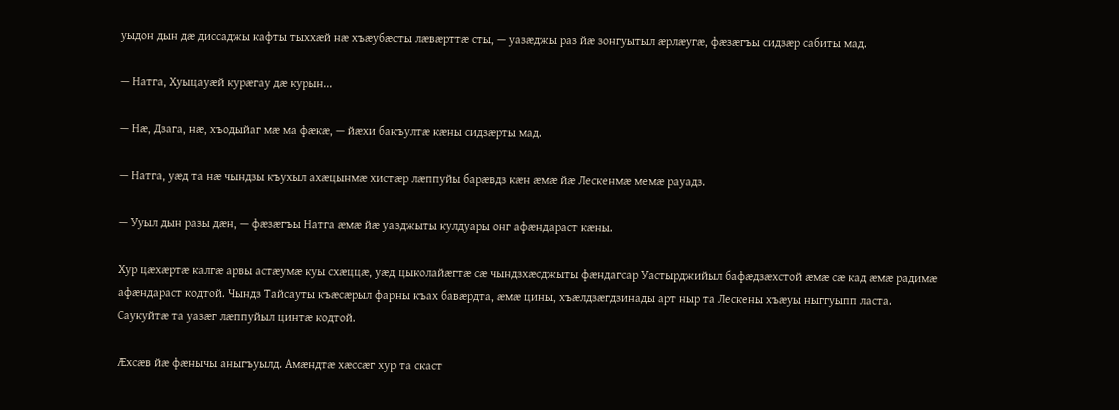уыдон дын дæ диссаджы кафты тыххæй нæ хъæубæсты лæвæрттæ сты, — уазæджы раз йæ зонгуытыл æрлæугæ, фæзæгъы сидзæр сабиты мад.

— Натга, Хуыцауæй курæгау дæ курын...

— Нæ, Дзага, нæ, хъодыйаг мæ ма фæкæ, — йæхи бакъултæ кæны сидзæрты мад.

— Натга, уæд та нæ чындзы къухыл ахæцынмæ хистæр лæппуйы барæвдз кæн æмæ йæ Лескенмæ мемæ рауадз.

— Ууыл дын разы дæн, — фæзæгъы Натга æмæ йæ уазджыты кулдуары онг афæндараст кæны.

Хур цæхæртæ калгæ арвы астæумæ куы схæццæ, уæд цыколайæгтæ сæ чындзхæсджыты фæндагсар Уастырджийыл бафæдзæхстой æмæ сæ кад æмæ радимæ афæндараст кодтой. Чындз Тайсауты къæсæрыл фарны къах бавæрдта, æмæ цины, хъæлдзæгдзинады арт ныр та Лескены хъæуы ныггуыпп ласта. Саукуйтæ та уазæг лæппуйыл цинтæ кодтой.

Æхсæв йæ фæнычы аныгъуылд. Амæндтæ хæссæг хур та скаст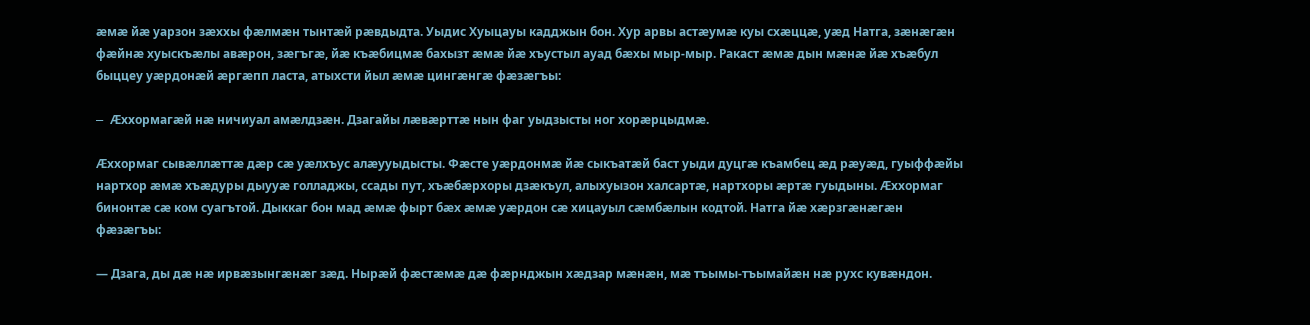æмæ йæ уарзон зæххы фæлмæн тынтæй рæвдыдта. Уыдис Хуыцауы кадджын бон. Хур арвы астæумæ куы схæццæ, уæд Натга, зæнæгæн фæйнæ хуыскъæлы авæрон, зæгъгæ, йæ къæбицмæ бахызт æмæ йæ хъустыл ауад бæхы мыр-мыр. Ракаст æмæ дын мæнæ йæ хъæбул быццеу уæрдонæй æргæпп ласта, атыхсти йыл æмæ цингæнгæ фæзæгъы:

— Æххормагæй нæ ничиуал амæлдзæн. Дзагайы лæвæрттæ нын фаг уыдзысты ног хорæрцыдмæ.

Æххормаг сывæллæттæ дæр сæ уæлхъус алæууыдысты. Фæсте уæрдонмæ йæ сыкъатæй баст уыди дуцгæ къамбец æд рæуæд, гуыффæйы нартхор æмæ хъæдуры дыууæ голладжы, ссады пут, хъæбæрхоры дзæкъул, алыхуызон халсартæ, нартхоры æртæ гуыдыны. Æххормаг бинонтæ сæ ком суагътой. Дыккаг бон мад æмæ фырт бæх æмæ уæрдон сæ хицауыл сæмбæлын кодтой. Натга йæ хæрзгæнæгæн фæзæгъы:

— Дзага, ды дæ нæ ирвæзынгæнæг зæд. Нырæй фæстæмæ дæ фæрнджын хæдзар мæнæн, мæ тъымы-тъымайæн нæ рухс кувæндон.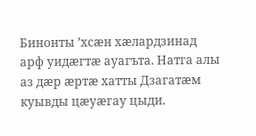Бинонты ’хсæн хæлардзинад арф уидæгтæ ауагъта. Натга алы аз дæр æртæ хатты Дзагатæм куывды цæуæгау цыди.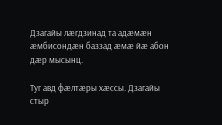Дзагайы лæгдзинад та адæмæн æмбисондæн баззад æмæ йæ абон дæр мысынц.

Туг авд фæлтæры хæссы. Дзагайы стыр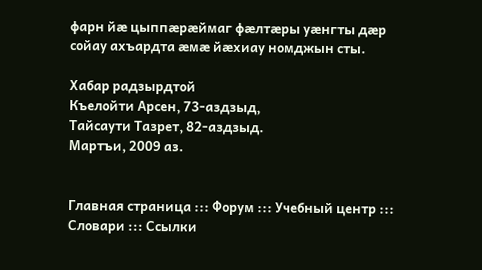фарн йæ цыппæрæймаг фæлтæры уæнгты дæр сойау ахъардта æмæ йæхиау номджын сты.

Хабар радзырдтой
Къелойти Арсен, 73-аздзыд,
Тайсаути Тазрет, 82-аздзыд.
Мартъи, 2009 аз.


Главная страница ::: Форум ::: Учебный центр ::: Словари ::: Ссылки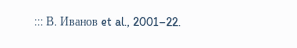::: В. Иванов et al., 2001–22.